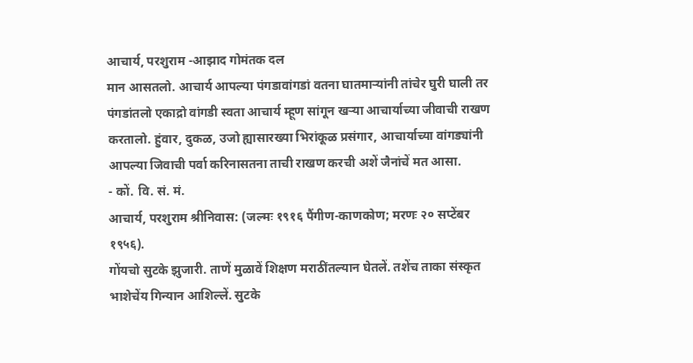आचार्य, परशुराम -आझाद गोमंतक दल
मान आसतलो. आचार्य आपल्या पंगडावांगडां वतना घातमाऱ्यांनी तांचेर घुरी घाली तर पंगडांतलो एकाद्रो वांगडी स्वता आचार्य म्हूण सांगून खऱ्या आचार्याच्या जीवाची राखण करतालो. हुंवार, दुकळ, उजो ह्यासारख्या भिरांकूळ प्रसंगार, आचार्याच्या वांगड्यांनी आपल्या जिवाची पर्वा करिनासतना ताची राखण करची अशें जैनांचें मत आसा.
- कों. वि. सं. मं.
आचार्य, परशुराम श्रीनिवास: (जल्मः १९१६ पैंगीण-काणकोण; मरणः २० सप्टेंबर १९५६).
गोंयचो सुटके झुजारी. ताणें मुळावें शिक्षण मराठींतल्यान घेतलें. तशेंच ताका संस्कृत भाशेचेंय गिन्यान आशिल्लें. सुटके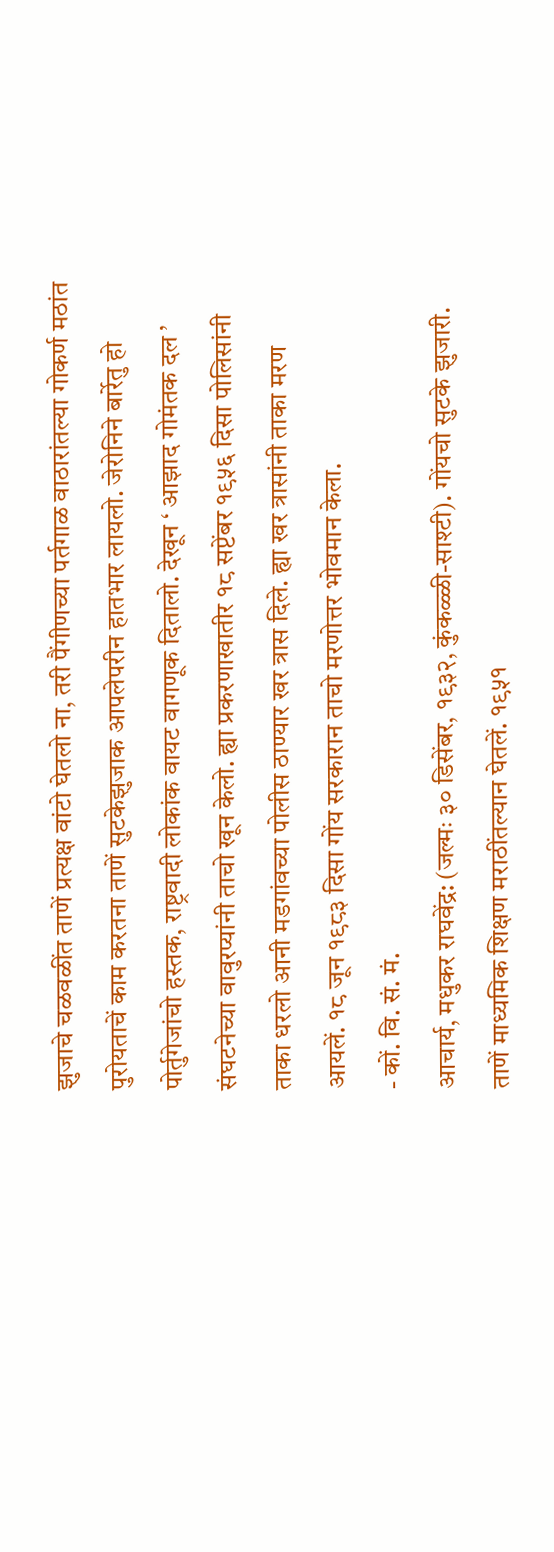झुजाचे चळवळींत ताणें प्रत्यक्ष वांटो घेतलो ना, तरी पैंगीणच्या पर्तगाळ वाठारांतल्या गोकर्ण मठांत पुरोयताचें काम करतना ताणें सुटकेझुजाक आपलेपरीन हातभार लायलो. जेरोनिने बार्रेतु हो पोर्तुगेजांचो हस्तक, राष्ट्रवादी लोकांक वायट वागणूक दितालो. देखून ‘ आझाद गोमंतक दल ’ संघटनेच्या वावुरप्यांनी ताचो खून केलो. ह्या प्रकरणाखातीर १८ सप्टेंबर १९५६ दिसा पोलिसांनी ताका धरलो आनी मडगांवच्या पोलीस ठाण्यार खर त्रास दिले. ह्या खर त्रासांनी ताका मरण आयलें. १८ जून १९८३ दिसा गोंय सरकारान ताचो मरणोत्तर भोवमान केला.
- कों. वि. सं. मं.
आचार्य, मधुकर राघवेंद्र: (जल्मः ३० डिसेंबर, १९३२, कुंकळ्ळी-साश्टी). गोंयचो सुटके झुजारी. ताणें माध्यमिक शिक्षण मराठींतल्यान घेतलें. १९५१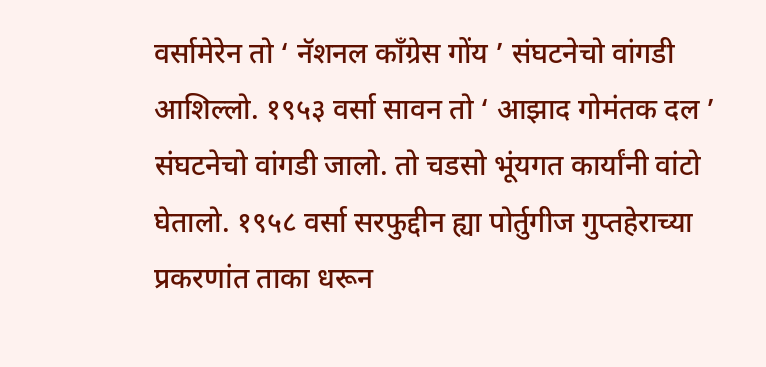वर्सामेरेन तो ‘ नॅशनल काँग्रेस गोंय ’ संघटनेचो वांगडी आशिल्लो. १९५३ वर्सा सावन तो ‘ आझाद गोमंतक दल ’ संघटनेचो वांगडी जालो. तो चडसो भूंयगत कार्यांनी वांटो घेतालो. १९५८ वर्सा सरफुद्दीन ह्या पोर्तुगीज गुप्तहेराच्या प्रकरणांत ताका धरून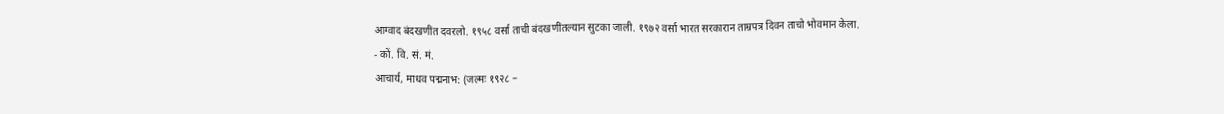आग्वाद बंदखणींत दवरलो. १९५८ वर्सा ताची बंदखणींतल्यान सुटका जाली. १९७२ वर्सा भारत सरकारान ताम्रपत्र दिवन ताचो भोवमान केला.
- कों. वि. सं. मं.
आचार्य, माधव पद्मनाभ: (जल्मः १९२८ –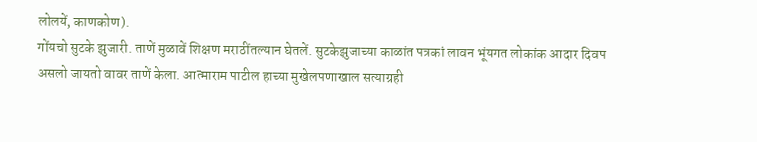लोलयें, काणकोण).
गोंयचो सुटके झुजारी. ताणें मुळावें शिक्षण मराठींतल्यान घेतलें. सुटकेझुजाच्या काळांत पत्रकां लावन भूंयगत लोकांक आदार दिवप असलो जायतो वावर ताणें केला. आत्माराम पाटील हाच्या मुखेलपणाखाल सत्याग्रही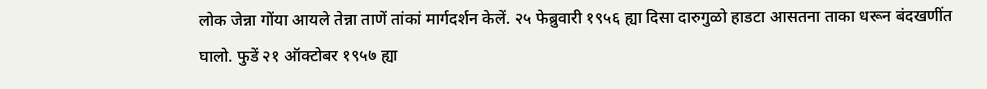लोक जेन्ना गोंया आयले तेन्ना ताणें तांकां मार्गदर्शन केलें. २५ फेब्रुवारी १९५६ ह्या दिसा दारुगुळो हाडटा आसतना ताका धरून बंदखणींत घालो. फुडें २१ ऑक्टोबर १९५७ ह्या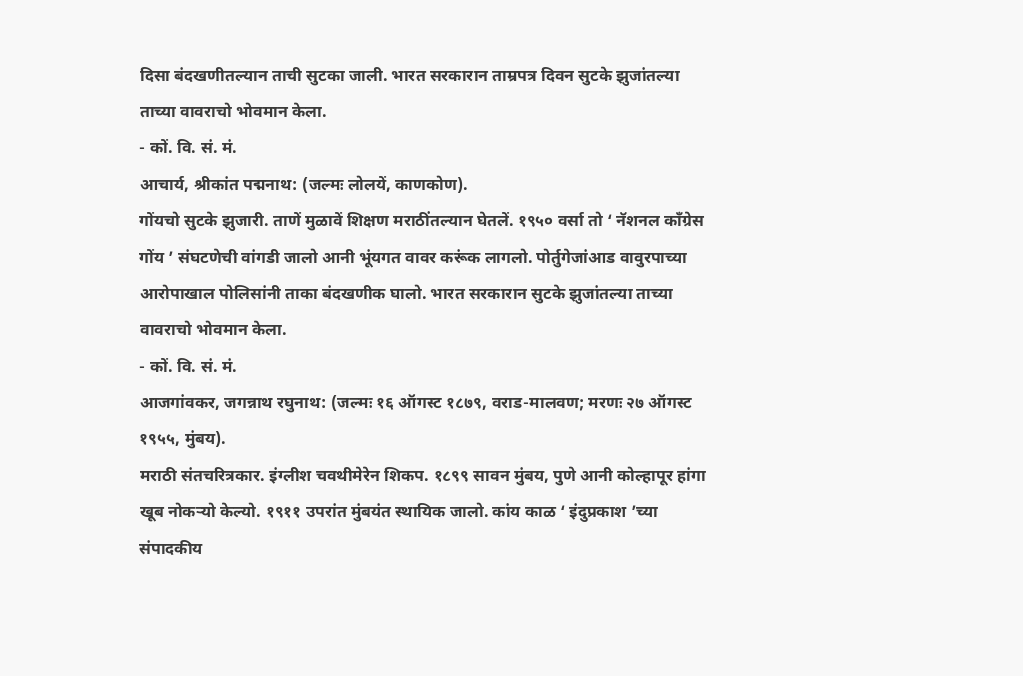दिसा बंदखणीतल्यान ताची सुटका जाली. भारत सरकारान ताम्रपत्र दिवन सुटके झुजांतल्या ताच्या वावराचो भोवमान केला.
- कों. वि. सं. मं.
आचार्य, श्रीकांत पद्मनाथ: (जल्मः लोलयें, काणकोण).
गोंयचो सुटके झुजारी. ताणें मुळावें शिक्षण मराठींतल्यान घेतलें. १९५० वर्सा तो ‘ नॅशनल काँग्रेस गोंय ’ संघटणेची वांगडी जालो आनी भूंयगत वावर करूंक लागलो. पोर्तुगेजांआड वावुरपाच्या आरोपाखाल पोलिसांनी ताका बंदखणीक घालो. भारत सरकारान सुटके झुजांतल्या ताच्या वावराचो भोवमान केला.
- कों. वि. सं. मं.
आजगांवकर, जगन्नाथ रघुनाथ: (जल्मः १६ ऑगस्ट १८७९, वराड-मालवण; मरणः २७ ऑगस्ट १९५५, मुंबय).
मराठी संतचरित्रकार. इंग्लीश चवथीमेरेन शिकप. १८९९ सावन मुंबय, पुणे आनी कोल्हापूर हांगा खूब नोकऱ्यो केल्यो. १९११ उपरांत मुंबयंत स्थायिक जालो. कांय काळ ‘ इंदुप्रकाश ’च्या संपादकीय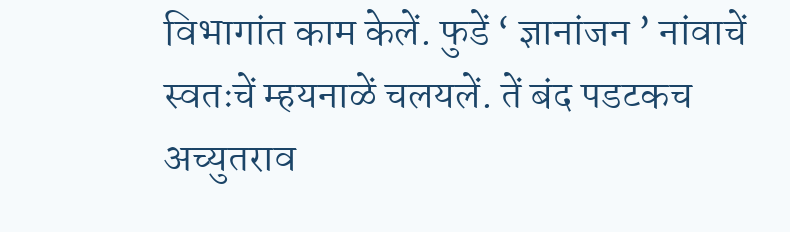विभागांत काम केलें. फुडें ‘ ज्ञानांजन ’ नांवाचें स्वतःचें म्हयनाळें चलयलें. तें बंद पडटकच अच्युतराव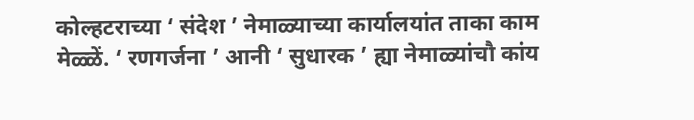कोल्हटराच्या ‘ संदेश ’ नेमाळ्याच्या कार्यालयांत ताका काम मेळ्ळें. ‘ रणगर्जना ’ आनी ‘ सुधारक ’ ह्या नेमाळ्यांचौ कांय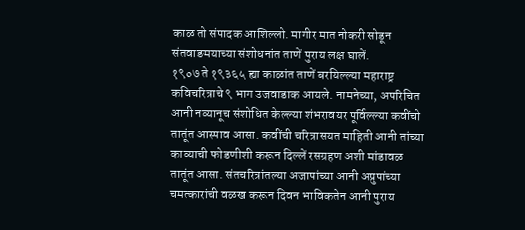काळ तो संपादक आशिल्लो. मागीर मात नोकरी सोडून संतवाङमयाच्या संशोधनांत ताणें पुराय लक्ष घालें.
१९०७ ते १९३६५ ह्या काळांत ताणें बरयिल्ल्या महाराष्ट्र कविचरित्राचे ९ भाग उजवाडाक आयले. नामनेच्या, अपरिचित आनी नव्यानूच संशोधित केल्ल्या शंभरावयर पूर्विल्ल्या कवींचो तातूंत आस्पाव आसा. कवींची चरित्रासयत माहिती आनी तांच्या काव्याची फोडणीशी करून दिल्लें रसग्रहण अशी मांडावळ तातूंत आसा. संतचरित्रांतल्या अजापांच्या आनी अप्रुपांच्या चमत्कारांची वळख करून दिवन भाविकतेन आनी पुराय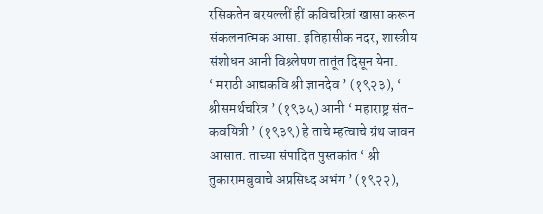रसिकतेन बरयल्लीं हीं कविचरित्रां खासा करून संकलनात्मक आसा. इतिहासीक नदर, शास्त्रीय संशोधन आनी विश्र्लेषण तातूंत दिसून येना.
‘ मराठी आद्यकवि श्री ज्ञानदेव ’ (१९२३), ‘ श्रीसमर्थचरित्र ’ (१९३५) आनी ‘ महाराष्ट्र संत-कवयित्री ’ (१९३९) हे ताचे म्हत्वाचे ग्रंथ जावन आसात. ताच्या संपादित पुस्तकांत ‘ श्री तुकारामबुवाचे अप्रसिध्द अभंग ’ (१९२२),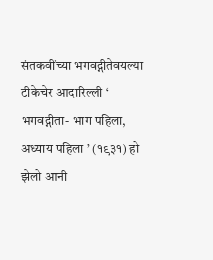संतकवींच्या भगवद्गीतेवयल्या टीकेचेर आदारिल्ली ‘ भगवद्गीता- भाग पहिला, अध्याय पहिला ’ (१९३१) हो झेलो आनी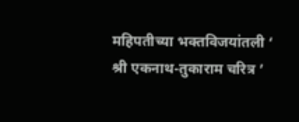महिपतीच्या भक्तविजयांतली ‘ श्री एकनाथ-तुकाराम चरित्र ’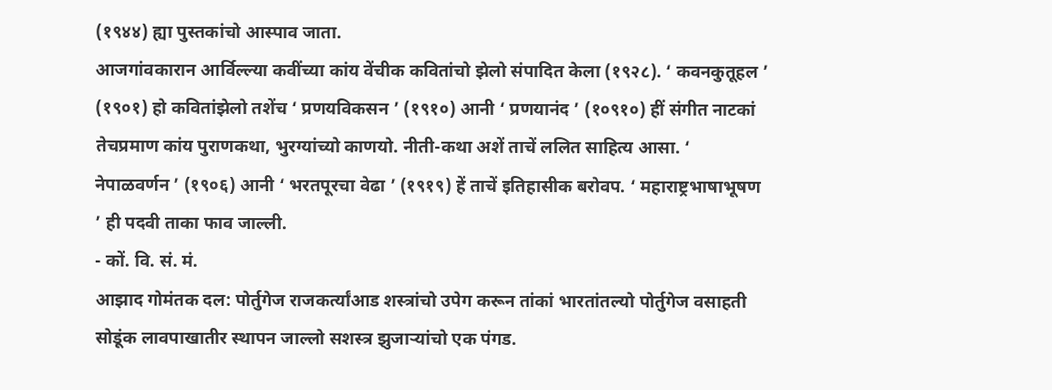(१९४४) ह्या पुस्तकांचो आस्पाव जाता.
आजगांवकारान आर्विल्ल्या कवींच्या कांय वेंचीक कवितांचो झेलो संपादित केला (१९२८). ‘ कवनकुतूहल ’ (१९०१) हो कवितांझेलो तशेंच ‘ प्रणयविकसन ’ (१९१०) आनी ‘ प्रणयानंद ’ (१०९१०) हीं संगीत नाटकां तेचप्रमाण कांय पुराणकथा, भुरग्यांच्यो काणयो. नीती-कथा अशें ताचें ललित साहित्य आसा. ‘ नेपाळवर्णन ’ (१९०६) आनी ‘ भरतपूरचा वेढा ’ (१९१९) हें ताचें इतिहासीक बरोवप. ‘ महाराष्ट्रभाषाभूषण ’ ही पदवी ताका फाव जाल्ली.
- कों. वि. सं. मं.
आझाद गोमंतक दल: पोर्तुगेज राजकर्त्यांआड शस्त्रांचो उपेग करून तांकां भारतांतल्यो पोर्तुगेज वसाहती सोडूंक लावपाखातीर स्थापन जाल्लो सशस्त्र झुजाऱ्यांचो एक पंगड.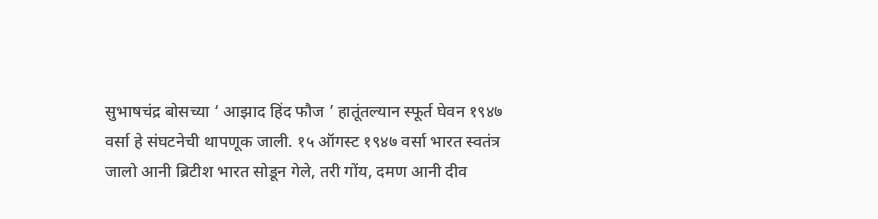सुभाषचंद्र बोसच्या ‘ आझाद हिंद फौज ’ हातूंतल्यान स्फूर्त घेवन १९४७ वर्सा हे संघटनेची थापणूक जाली. १५ ऑगस्ट १९४७ वर्सा भारत स्वतंत्र जालो आनी ब्रिटीश भारत सोडून गेले, तरी गोंय, दमण आनी दीव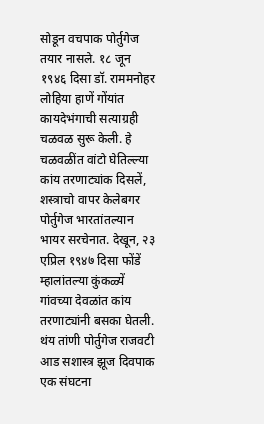सोडून वचपाक पोर्तुगेज तयार नासले. १८ जून १९४६ दिसा डॉ. राममनोहर लोहिया हाणें गोंयांत कायदेभंगाची सत्याग्रही चळवळ सुरू केली. हे चळवळींत वांटो घेतिल्ल्या कांय तरणाट्यांक दिसलें, शस्त्राचो वापर केलेबगर पोर्तुगेज भारतांतल्यान भायर सरचेनात. देखून, २३ एप्रिल १९४७ दिसा फोंडें म्हालांतल्या कुंकळ्यें गांवच्या देवळांत कांय तरणाट्यांनी बसका घेतली. थंय तांणी पोर्तुगेज राजवटी आड सशास्त्र झूज दिवपाक एक संघटना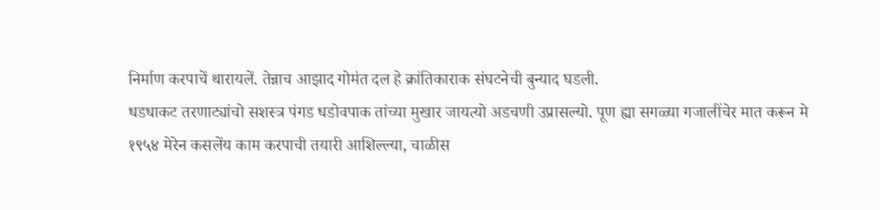निर्माण करपाचें थारायलें. तेन्नाच आझाद गोमंत दल हे क्रांतिकाराक संघटनेची बुन्याद घडली.
धडधाकट तरणाट्यांचो सशस्त्र पंगड धडोवपाक तांच्या मुखार जायत्यो अडचणी उप्रासल्यो. पूण ह्या सगळ्या गजालींचेर मात करून मे १९५४ मेरेन कसलेंय काम करपाची तयारी आशिल्ल्या, चाळीस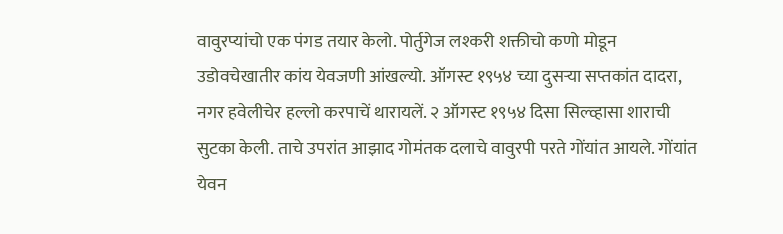वावुरप्यांचो एक पंगड तयार केलो. पोर्तुगेज लश्करी शक्तीचो कणो मोडून उडोवचेखातीर कांय येवजणी आंखल्यो. ऑगस्ट १९५४ च्या दुसऱ्या सप्तकांत दादरा, नगर हवेलीचेर हल्लो करपाचें थारायलें. २ ऑगस्ट १९५४ दिसा सिल्व्हासा शाराची सुटका केली. ताचे उपरांत आझाद गोमंतक दलाचे वावुरपी परते गोंयांत आयले. गोंयांत येवन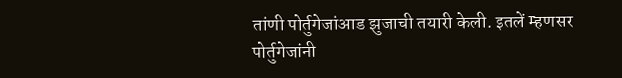तांणी पोर्तुगेजांआड झुजाची तयारी केली. इतलें म्हणसर पोर्तुगेजांनी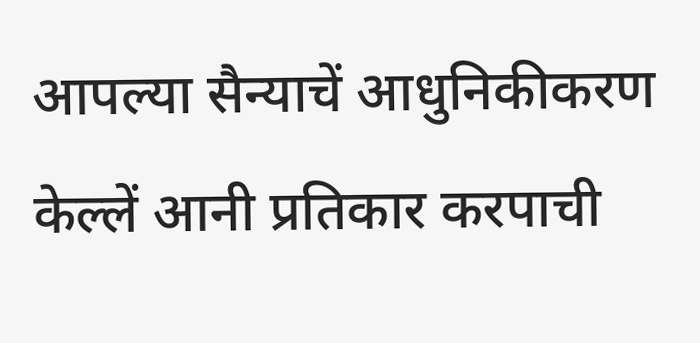आपल्या सैन्याचें आधुनिकीकरण केल्लें आनी प्रतिकार करपाची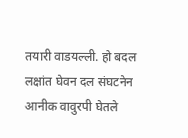तयारी वाडयल्ली. हो बदल लक्षांत घेवन दल संघटनेन आनीक वावुरपी घेतले